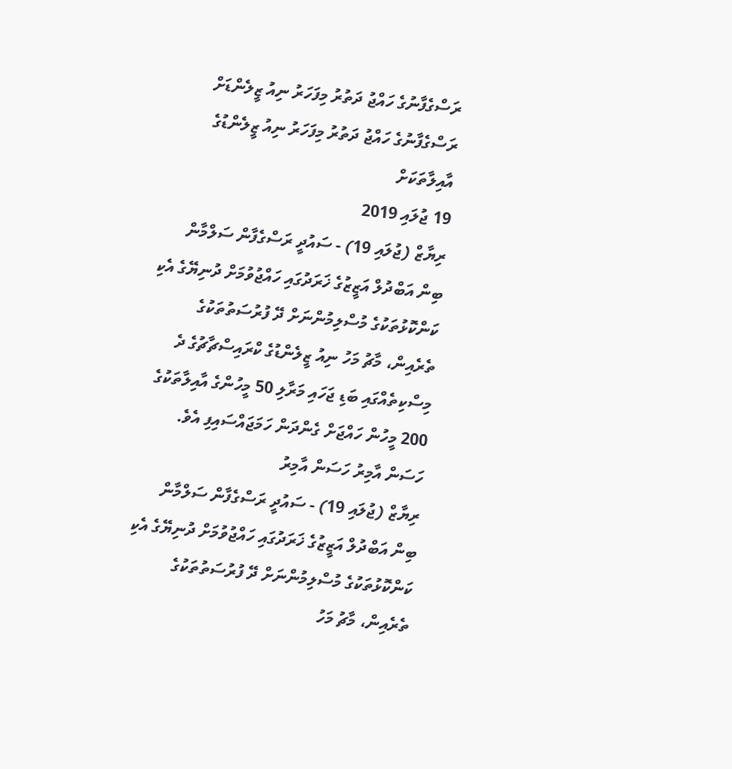ރަސްގެފާނުގެ ހައްޖު ދަތުރު މިފަހަރު ނިއު ޒީލެންޑަށް
ރަސްގެފާނުގެ ހައްޖު ދަތުރު މިފަހަރު ނިއު ޒީލެންޑުގެ އާއިލާތަކަށް
19 ޖުލައި 2019
ރިޔާޒް (ޖުލައި 19) - ސައުދީ ރަސްގެފާން ސަލްމާން ބިން އަބްދުލް އަޒީޒުގެ ޚަރަދުގައި ހައްޖުވުމަށް ދުނިޔޭގެ އެކި ކަންކޮޅުތަކުގެ މުސްލިމުންނަށް ދޭ ފުރުސަތުތަކުގެ ތެރެއިން، މާޗު މަހު ނިއު ޒީލެންޑުގެ ކްރައިސްޗާޗުގެ ދެ މިސްކިތެއްގައި ބަޑި ޖަހައި މަރާލި 50 މީހުންގެ އާއިލާތަކުގެ 200 މީހުން ހައްޖަށް ގެންދަން ހަމަޖައްސައިފި އެވެ.
ހަސަން އާމިރު ހަސަން އާމިރު
ރިޔާޒް (ޖުލައި 19) - ސައުދީ ރަސްގެފާން ސަލްމާން ބިން އަބްދުލް އަޒީޒުގެ ޚަރަދުގައި ހައްޖުވުމަށް ދުނިޔޭގެ އެކި ކަންކޮޅުތަކުގެ މުސްލިމުންނަށް ދޭ ފުރުސަތުތަކުގެ ތެރެއިން، މާޗު މަހު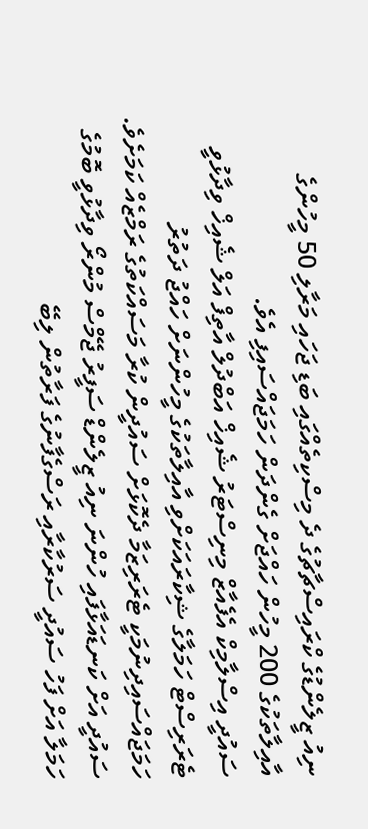ނިއު ޒީލެންޑުގެ ކްރައިސްޗާޗުގެ ދެ މިސްކިތެއްގައި ބަޑި ޖަހައި މަރާލި 50 މީހުންގެ އާއިލާތަކުގެ 200 މީހުން ހައްޖަށް ގެންދަން ހަމަޖައްސައިފި އެވެ.
ސައުދީ އިސްލާމިކް އެފެއާޒް މިނިސްޓަރު ޝެއިޚް އަބްދުލް އާތިފް އަލް ޝެއިޚް ވިދާޅުވީ ޓެރަރިސްޓް ހަމަލާގެ ޝިކާރައަކަށްވި އާއިލާތަކުގެ މީހުންނަށް ހައްޖު ދަތުރު ހަމަޖައްސައިދިނުމަކީ ޓެރަރިޒަމާ ދެކޮޅަށް ސައުދީން ކުރާ މަސައްކަތުގެ ރަމްޒެއް ކަމަށެވެ.
ސައުދީ އަށް ކަނޑައަޅާފައި ހުންނަ ނިއު ޒީލެންޑް ސަފީރު ޖޭމްސް މުންރޯ ވިދާޅުވީ ބޮމުގެ ހަމަލާ އަށް ފަހު ސައުދީ ސަރުކާރާއި ރަސްގެފާނުގެ ފަރާތުން ލިބޭ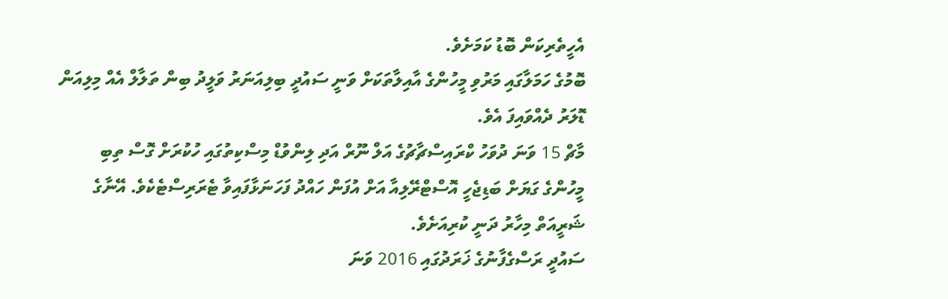އެހީތެރިކަން ބޮޑު ކަމަށެވެ.
ބޮމުގެ ހަމަލާގައި މަރުވި މީހުންގެ އާއިލާތަކަށް ވަނީ ސައުދީ ބިލިއަނަރު ވަލީދު ބިން ތަލާލް އެއް މިލިއަން ޑޮލަރު ދެއްވައިފަ އެވެ.
މާޗް 15 ވަނަ ދުވަހު ކްރައިސްޗާޗުގެ އަލް ނޫރް އަދި ލިންވުޑް މިސްކިތުގައި ހުކުރަށް ގޮސް ތިބި މީހުންގެ ގަޔަށް ބަޑިޖެހީ އޮސްޓްރޭލިއާ އަށް އުފަން ހައްދު ފަހަނަޅާފައިވާ ޓެރަރިސްޓެކެވެ. އޭނާގެ ޝަރީއަތް މިހާރު ދަނީ ކުރިއަށެވެ.
ސައުދީ ރަސްގެފާނުގެ ޚަރަދުގައި 2016 ވަނަ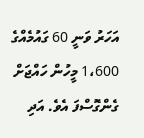އަހަރު ވަނީ 60 ގައުމެއްގެ 1،600 މީހުން ހައްޖަށް ގެންގޮސްފަ އެވެ. އަދި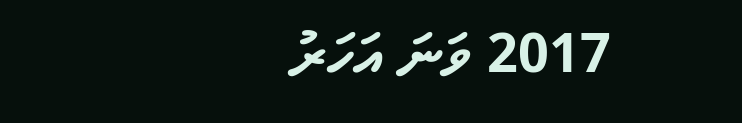2017 ވަނަ އަހަރު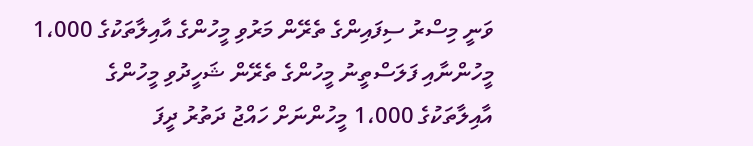ވަނީ މިސްރު ސިފައިންގެ ތެރޭން މަރުވި މީހުންގެ އާއިލާތަކުގެ 1،000 މީހުންނާއި ފަލަސްތީނު މީހުންގެ ތެރޭން ޝަހީދުވި މީހުންގެ އާއިލާތަކުގެ 1،000 މީހުންނަށް ހައްޖު ދަތުރު ދީފަ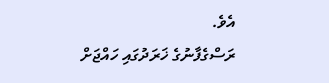އެވެ.
ރަސްގެފާނުގެ ޚަރަދުގައި ހައްޖަށް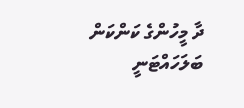ދާ މީހުންގެ ކަންކަން ބަލަހައްޓަނީ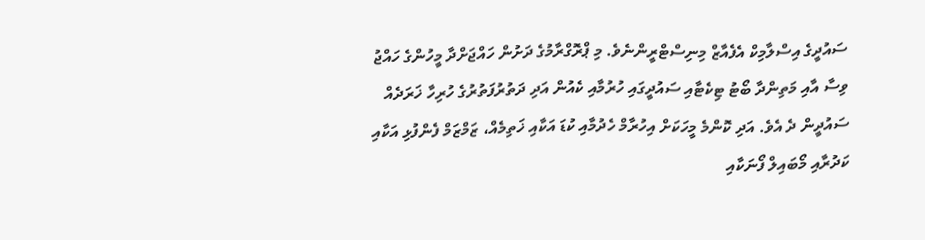ސައުދީގެ އިސްލާމިކް އެފެއާޒް މިނިސްޓްރީންނެވެ. މި ޕްރޮގްރާމުގެ ދަށުން ހައްޖަށްދާ މީހުންގެ ހައްޖު ވިސާ އާއި މަތިންދާ ބޯޓު ޓިކެޓާއި ސައުދީގައި ހުރުމާއި ކެއުން އަދި ދަތުރުފަތުރުގެ ހުރިހާ ޚަރަދެއް ސައުދީން ދެ އެވެ. އަދި ކޮންމެ މީހަކަށް އިހުރާމް ހެދުމާއި ކުޑަ އަކާއި ޚަތިމެއް، ޒަމްޒަމް ފެންފުޅި އަކާއި ކަދުރާއި މޯބައިލް ފޯނަކާއި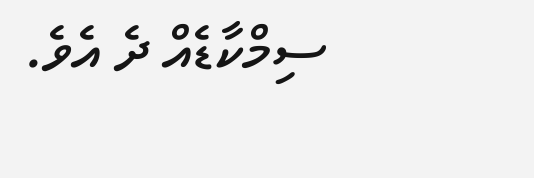ސިމްކާޑެއް ދެ އެވެ.